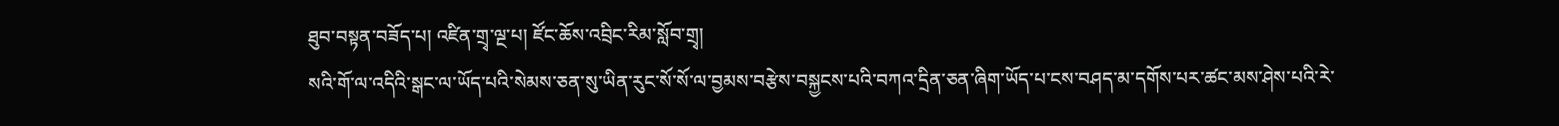ཐུབ་བསྟན་བཟོད་པ། འཛིན་གྲྭ་ལྔ་པ། ཛོང་ཆོས་འབྲིང་རིམ་སློབ་གྲྭ།
སའི་གོ་ལ་འདིའི་སྒང་ལ་ཡོད་པའི་སེམས་ཅན་སུ་ཡིན་རུང་སོ་སོ་ལ་བྱམས་བརྩེས་བསྐྱངས་པའི་བཀའ་དྲིན་ཅན་ཞིག་ཡོད་པ་ངས་བཤད་མ་དགོས་པར་ཚང་མས་ཤེས་པའི་རེ་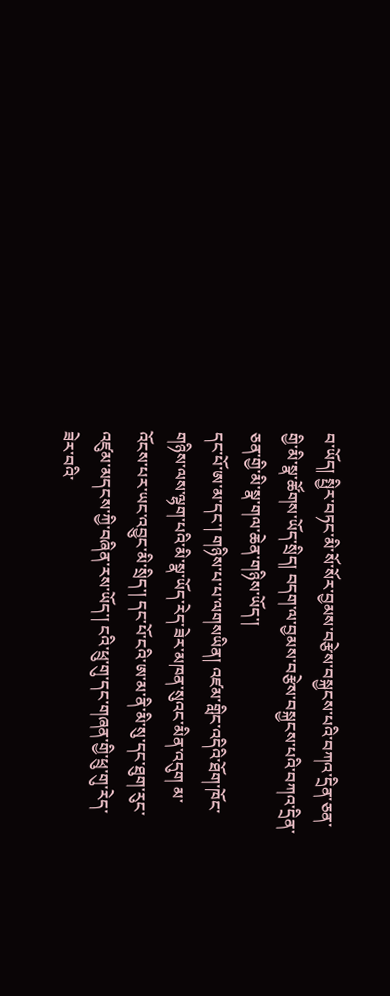བ་ཡོད། སྤྱིར་བཏང་མི་སོ་སོར་བྱམས་བརྩེས་བསྐྱངས་པའི་བཀའ་དྲིན་ཅན་གྱི་མི་སྣ་ཚོགས་ཡོད་སྲིད། བདག་ལ་བྱམས་བརྩེས་བསྐྱངས་པའི་བཀའ་དྲིན་ཅན་གྱི་མི་སྣ་གལ་ཆེན་གཉིས་ཡོད་།
དང་པོ་ཨ་མ་དང་། གཉིས་པ་པ་ལགསཡིན། འཛམ་གླིང་འདིའི་ཐོག་ཁོང་གཉིས་ལས་ལྷག་པའི་མི་སྣ་ཡོད་རེད་ཟེར་མཁན་སུའང་མིན་འདུག མ་འོངས་པར་ཡང་འབྱུང་མི་སྲིད་། དང་པོ་ངའི་ཨ་མ་ནི་མི་སུ་དང་ཐུག་རུང་འཛུམ་མདངས་ཀྱི་བཞིན་རས་ཡོད་། ངའི་ཕྲུ་གུ་དང་གཞན་གྱི་ཕྲུ་གུ་རེད་ཟེར་བའི་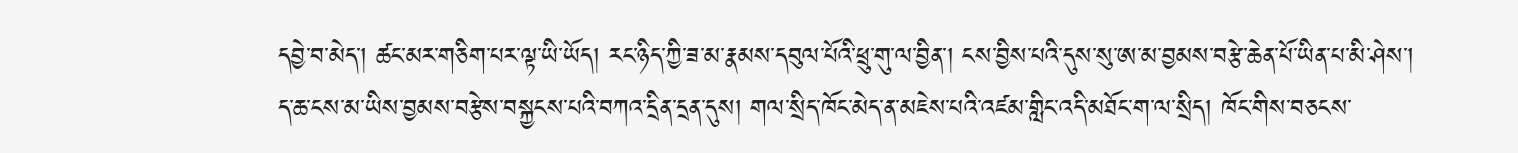དབྱེ་བ་མེད་། ཚང་མར་གཅིག་པར་ལྟ་ཡི་ཡོད། རང་ཉིད་ཀྱི་ཟ་མ་རྣམས་དབུལ་པོའི་ཕྲུ་གུ་ལ་བྱིན་། ངས་བྱིས་པའི་དུས་སུ་ཨ་མ་བྱམས་བརྩེ་ཆེན་པོ་ཡིན་པ་མི་ཤེས་།
ད་ཆ་ངས་མ་ཡིས་བྱམས་བརྩེས་བསྐྱངས་པའི་བཀའ་དྲིན་དྲན་དུས། གལ་སྲིད་ཁོང་མེད་ན་མཇེས་པའི་འཛམ་གླིང་འདི་མཐོང་ག་ལ་སྲིད། ཁོང་གིས་བཅངས་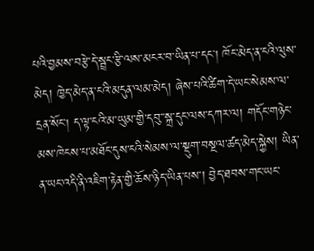པའི་བྱམས་བརྩེ་དེ་སྦྲང་རྩི་ལས་མངར་བ་ཡིན་པ་དང། ཁོང་མེད་ན་ངའི་ལུས་མེད། ཁྱེད་མེད་ན་ངའི་མདུན་ལམ་མེད། ཞེས་པའི་ཚིག་དེ་ཡང་སེམས་ལ་དྲན་སོང། ད་ལྟ་ངའི་མ་ཡུམ་གྱི་དབུ་་སྐྲ་དུང་ལས་དཀར་ལ། གདོང་གཉེང་མས་ཁེངས་པ་མཐོང་དུས་ངའི་སེམས་ལ་སྡུག་བསྔལ་ཚད་མེད་སྐྱེས། ཡིན་ན་ཡང་འདི་ནི་འཇིག་རྟེན་གྱི་ཆོས་ཉིད་ཡིན་པས་། བྱེད་ཐབས་གང་ཡང་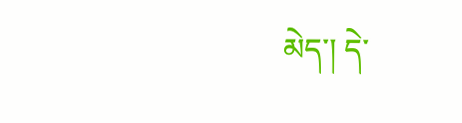མེད་། དེ་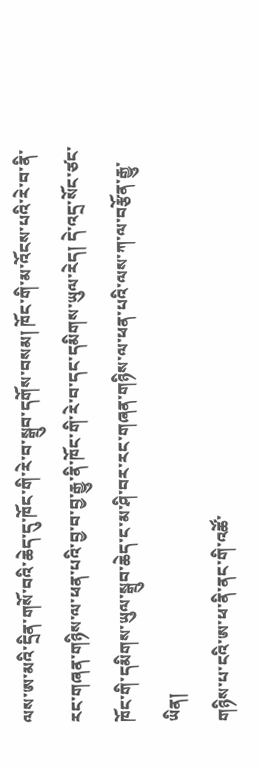ལས་ཨ་མའི་དྲིན་གསོ་བའི་ཆེད་དུ་ཁོང་གི་རེ་བ་སྒྲུབ་དགོས་བསམ། ཁོང་གི་མ་འོངས་པའི་རེ་བ་ནི་རང་གཞན་གཉིས་ལ་ཕན་པའི་བྱ་བ་བྱ་རྒྱུ་ནི་ཁོང་གི་རེ་བ་དང་དམིགས་ཡུལ་རེད། དེ་འདྲ་སོང་ཙང་ཁོང་གི་དམིགས་ཡུལ་སྒྲུབ་ཆེད་ང་མ་ཤི་བར་རང་གཞན་གཉིས་ལ་ཕན་པའི་ལས་ཀ་ལ་བརྩོན་རྒྱུ་ཡིན།
གཉིས་པ་ངའི་ཨ་ཕ་ནི་ནང་གི་འཚོ་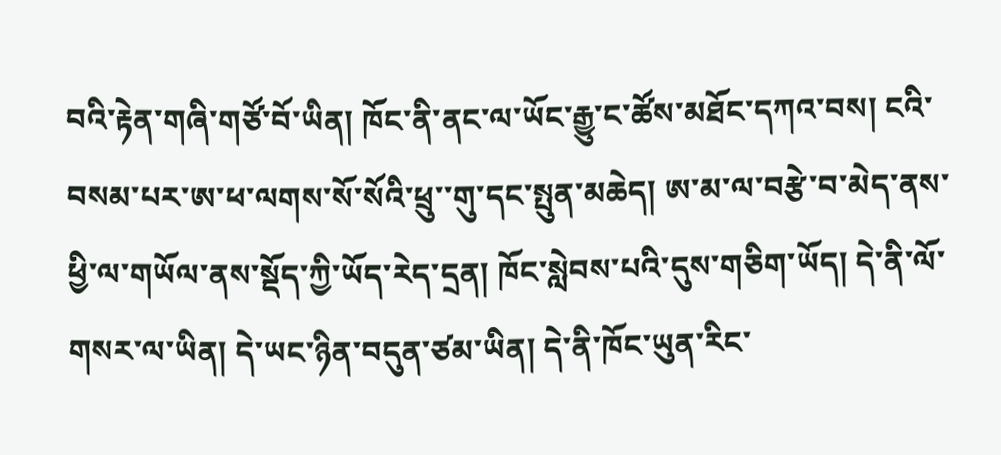བའི་རྟེན་གཞི་གཙོ་བོ་ཡིན། ཁོང་ནི་ནང་ལ་ཡོང་རྒྱུ་ང་ཚོས་མཐོང་དཀའ་བས། ངའི་བསམ་པར་ཨ་ཕ་ལགས་སོ་སོའི་ཕྲུ་་གུ་དང་སྤུན་མཆེད། ཨ་མ་ལ་བརྩེ་བ་མེད་ནས་ཕྱི་ལ་གཡོལ་ནས་སྡོད་ཀྱི་ཡོད་རེད་དྲན། ཁོང་སླེབས་པའི་དུས་གཅིག་ཡོད། དེ་ནི་ལོ་གསར་ལ་ཡིན། དེ་ཡང་ཉིན་བདུན་ཙམ་ཡིན། དེ་ནི་ཁོང་ཡུན་རིང་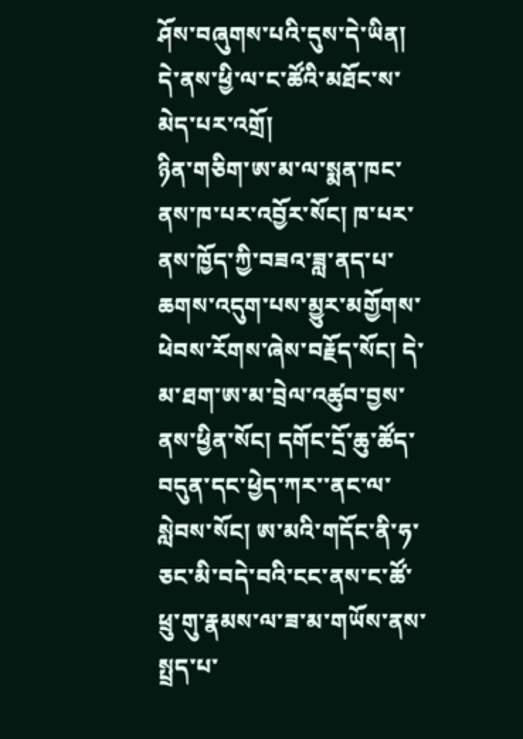ཤོས་བཞུགས་པའི་དུས་དེ་ཡིན། དེ་ནས་ཕྱི་ལ་ང་ཚོའི་མཐོང་ས་མེད་པར་འགྲོ།
ཉིན་གཅིག་ཨ་མ་ལ་སྨན་ཁང་ནས་ཁ་པར་འབྱོར་སོང། ཁ་པར་ནས་ཁྱོད་ཀྱི་བཟའ་ཟླ་ནད་པ་ཆགས་འདུག་པས་མྱུར་མགྱོགས་ཕེབས་རོགས་ཞེས་བརྗོད་སོང། དེ་མ་ཐག་ཨ་མ་བྲེལ་འཚུབ་བྱས་ནས་ཕྱིན་སོང། དགོང་དྲོ་ཆུ་ཚོད་བདུན་དང་ཕྱེད་ཀར་་ནང་ལ་སླེབས་སོང། ཨ་མའི་གདོང་ནི་ཧ་ཅང་མི་བདེ་བའི་ངང་ནས་ང་ཚོ་ཕྲུ་གུ་རྣམས་ལ་ཟ་མ་གཡོས་ནས་སྤྲད་པ་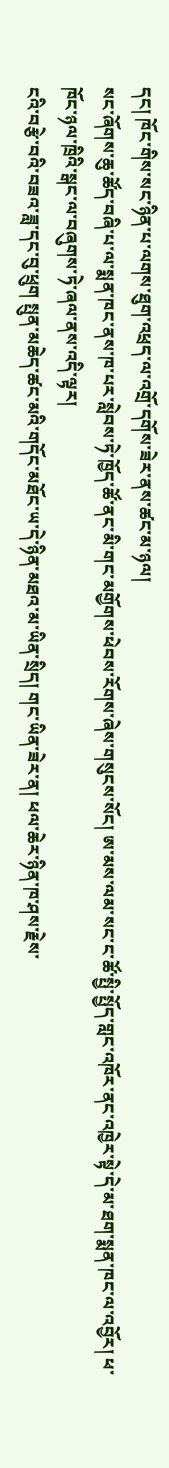དང། ཁོང་གིས་སང་ཉིན་པ་ལགས་ཐུག་འཕྲད་ལ་འགྲོ་དགོས་ཟེར་ནས་ཚང་མ་ཉལ།
སང་ཞོགས་ཆུ་ཚོད་བཞི་པ་ལ་སྨན་ཁང་ནས་ཁ་པར་སླེབས་ཏེ་ཁྱོད་ཚོ་ནང་མི་གང་མགྱོགས་ཕེབས་རོགས་ཞེས་གསུངས་སོང། ཨ་མས་ལམ་སང་ང་ཚོ་སྤྱི་སྤྱོད་གླང་འཁོར་ནང་འཁྱེར་སྟེ་དེ་མ་ཐག་སྨན་ཁང་ལ་འབྱོར། ཕ་ཁོང་ཉལ་ཁྲིའི་སྒང་ལ་བཞུགས་ཏེ་ཞལ་ནས་འདི་ལྟར།
ངའི་བརྩེ་བའི་བཟའ་ཟླ་དང་བུ་ཕྲུག སྤུན་མཆེད་ཚང་མའི་གདོང་མཐོང་ཡ་དེ་ཉིན་མཐའ་མ་ཡིན་སྲིད། གང་ཡིན་ཟེར་ན། ཕལ་ཆེར་ཉིན་ཁ་ཤས་རྗེས་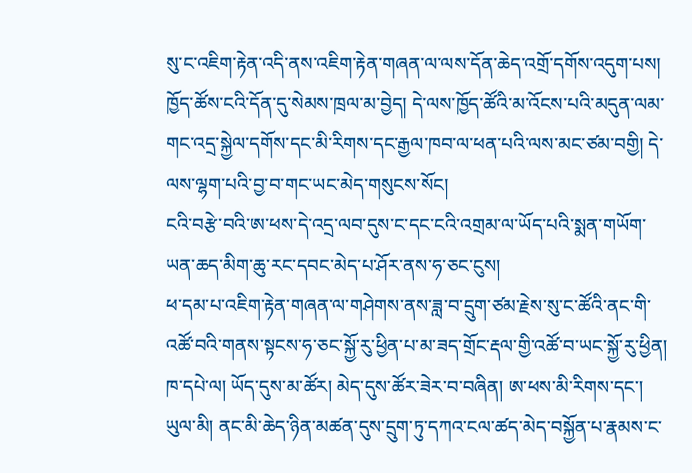སུ་ང་འཇིག་རྟེན་འདི་ནས་འཇིག་རྟེན་གཞན་ལ་ལས་དོན་ཆེད་འགྲོ་དགོས་འདུག་པས། ཁྱོད་ཚོས་ངའི་དོན་དུ་སེམས་ཁྲལ་མ་བྱེད། དེ་ལས་ཁྱོད་ཚོའི་མ་འོངས་པའི་མདུན་ལམ་གང་འདྲ་སྐྱེལ་དགོས་དང་མི་རིགས་དང་རྒྱལ་ཁབ་ལ་ཕན་པའི་ལས་མང་ཙམ་བགྱི། དེ་ལས་ལྷག་པའི་བྱ་བ་གང་ཡང་མེད་གསུངས་སོང།
ངའི་བརྩེ་བའི་ཨ་ཕས་དེ་འདྲ་ལབ་དུས་ང་དང་ངའི་འགྲམ་ལ་ཡོད་པའི་སྨན་གཡོག་ཡན་ཆད་མིག་ཆུ་རང་དབང་མེད་པ་ཤོར་ནས་ཧ་ཅང་ངུས།
ཕ་དམ་པ་འཇིག་རྟེན་གཞན་ལ་གཤེགས་ནས་ཟླ་བ་དྲུག་ཙམ་རྗེས་སུ་ང་ཚོའི་ནང་གི་འཚོ་བའི་གནས་སྟངས་ཧ་ཅང་སྐྱོ་རུ་ཕྱིན་པ་མ་ཟད་གྲོང་རྡལ་གྱི་འཚོ་བ་ཡང་སྐྱོ་རུ་ཕྱིན། ཁ་དཔེ་ལ། ཡོད་དུས་མ་ཚོར། མེད་དུས་ཚོར་ཟེར་བ་བཞིན། ཨ་ཕས་མི་རིགས་དང་། ཡུལ་མི། ནང་མི་ཆེད་ཉིན་མཚན་དུས་དྲུག་ཏུ་དཀའ་ངལ་ཚད་མེད་བསྐྱོན་པ་རྣམས་ང་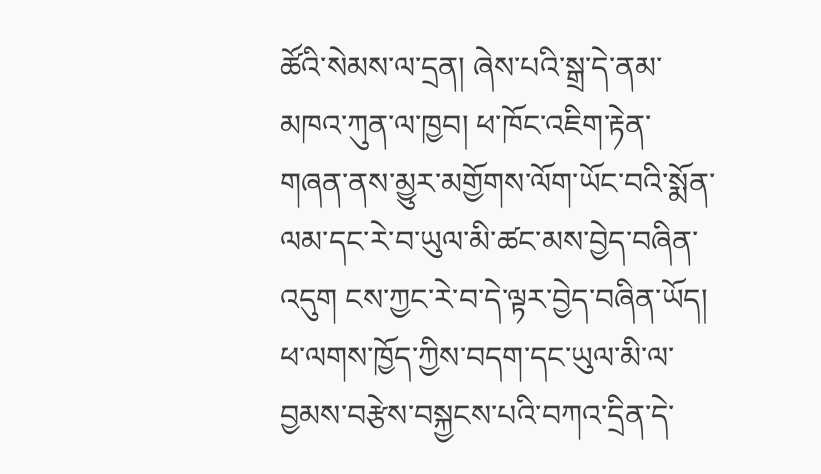ཚོའི་སེམས་ལ་དྲན། ཞེས་པའི་སྒྲ་དེ་ནམ་མཁའ་ཀུན་ལ་ཁྱབ། ཕ་ཁོང་འཇིག་རྟེན་གཞན་ནས་མྱུར་མགྱོགས་ལོག་ཡོང་བའི་སྨོན་ལམ་དང་རེ་བ་ཡུལ་མི་ཚང་མས་བྱེད་བཞིན་འདུག ངས་ཀྱང་རེ་བ་དེ་ལྟར་བྱེད་བཞིན་ཡོད། ཕ་ལགས་ཁྱོད་ཀྱིས་བདག་དང་ཡུལ་མི་ལ་བྱམས་བརྩེས་བསྐྱངས་པའི་བཀའ་དྲིན་དེ་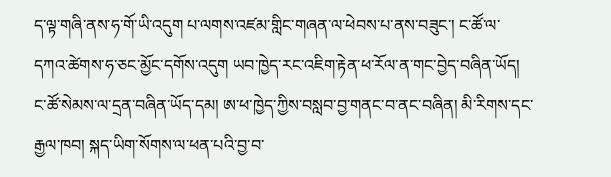ད་ལྟ་གཞི་ནས་ཧ་གོ་ཡི་འདུག པ་ལགས་འཛམ་གླིང་གཞན་ལ་ཕེབས་པ་ནས་བཟུང་། ང་ཚོ་ལ་དཀའ་ཚེགས་ཧ་ཅང་མྱོང་དགོས་འདུག ཡབ་ཁྱེད་རང་འཇིག་རྟེན་ཕ་རོལ་ན་གང་བྱེད་བཞིན་ཡོད། ང་ཚོ་སེམས་ལ་དྲན་བཞིན་ཡོད་དམ། ཨ་ཕ་ཁྱེད་ཀྱིས་བསླབ་བྱ་གནང་བ་ནང་བཞིན། མི་རིགས་དང་རྒྱལ་ཁབ། སྐད་ཡིག་སོགས་ལ་ཕན་པའི་བྱ་བ་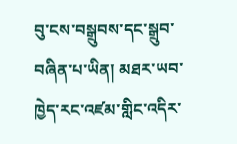བུ་ངས་བསྒྲུབས་དང་སྒྲུབ་བཞིན་པ་ཡིན། མཐར་ཡབ་ཁྱེད་རང་འཛམ་གླིང་འདིར་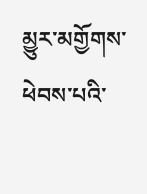མྱུར་མགྱོགས་ཕེབས་པའི་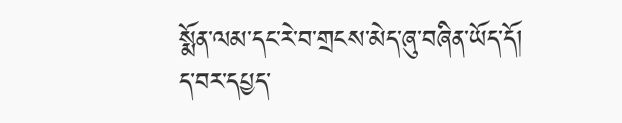སྨོན་ལམ་དང་རེ་བ་གྲངས་མེད་ཞུ་བཞིན་ཡོད་དོ།
ད་བར་དཔྱད་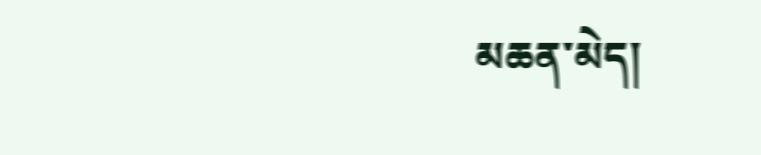མཆན་མེད།